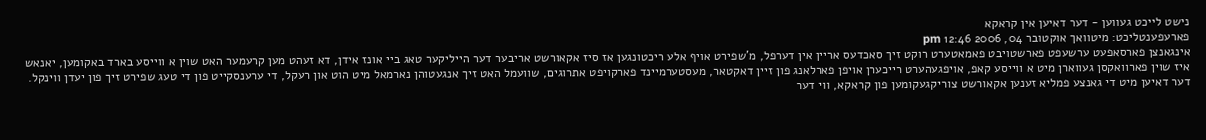נישט לייכט געווען - דער דאיען אין קראקא
פארעפענטליכט: מיטוואך אוקטובר 04, 2006 12:46 pm
אינגאנצן פארסאפעט ערשעפט פארשטויבט פאמאטערט רוקט זיך סאכדעס אריין אין דערפל, מ'שפירט אויף אלע ריכטונגען אז סיז אקאורשט אריבער דער הייליקער טאג ביי אונז אידן, דא זעהט מען קרעמער האט שוין א ווייסע בארד באקומען, יאנאש איז שוין פארוואקסן געווארן מיט א ווייסע קאפ, אויפגעהערט רייכערן אויפן פארלאנג פון זיין דאקטאר, מעסטערמיינד פארקויפט אתרוגים, שוועמל האט זיך אנגעטוהן נארמאל מיט הוט און רעקל, די ערענסקייט פון די טעג שפירט זיך פון יעדן ווינקל.
דער דאיען מיט די גאנצע פמליא זענען אקאורשט צוריקגעקומען פון קראקא, ווי דער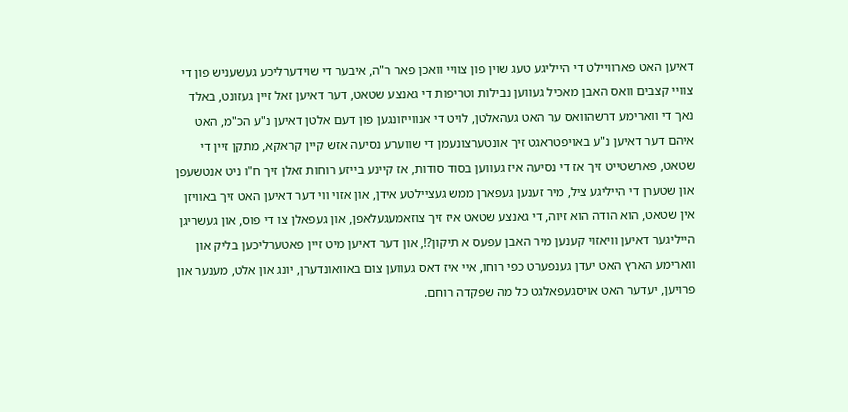דאיען האט פארוויילט די הייליגע טעג שוין פון צוויי וואכן פאר ר"ה, איבער די שוידערליכע געשעניש פון די צוויי קצבים וואס האבן מאכיל געווען נבילות וטריפות די גאנצע שטאט, דער דאיען זאל זיין געזונט, באלד נאך די ווארימע דרשהוואס ער האט געהאלטן, לויט די אנווייזונגען פון דעם אלטן דאיען נ"ע הכ"מ, האט איהם דער דאיען נ"ע באויפטראגט זיך אונטערצונעמן די שווערע נסיעה אזש קיין קראקא, מתקן זיין די שטאט, פארשטייט זיך אז די נסיעה איז געווען בסוד סודות, אז קיינע בייזע רוחות זאלן זיך ח"ו ניט אנטשעפן און שטערן די הייליגע ציל, מיר זענען געפארן ממש געציילטע אידן, און אזוי ווי דער דאיען האט זיך באוויזן אין שטאט, הוא הודה הוא זיוה, די גאנצע שטאט איז זיך צוזאמעגעלאפן, און געפאלן צו די פוס, און געשריגן הייליגער דאיען וויאזוי קענען מיר האבן עפעס א תיקון?!, און דער דאיען מיט זיין פאטערליכען בליק און ווארימע הארץ האט יעדן גענפערט כפי רוחו, איי איז דאס געווען צום באוואונדערן, יונג און אלט, מענער און פרויען, יעדער האט אויסגעפאלגט כל מה שפקדה רוחם.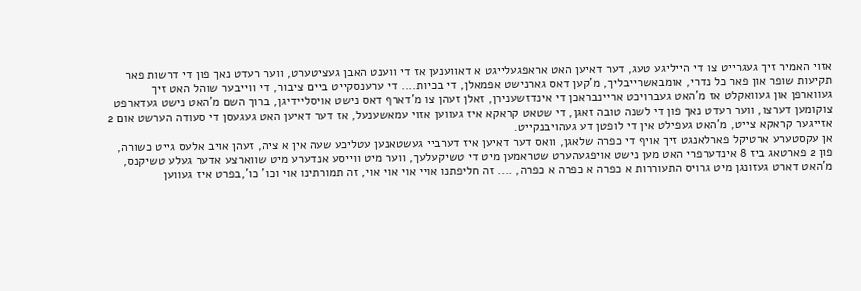אזוי האמיר זיך געגרייט צו די הייליגע טעג, דער דאיען האט אראפגעלייגט א דאווענען אז די ווענט האבן געציטערט, ווער רעדט נאך פון די דרשות פאר תקיעות שופר און פאר כל נדרי, אומבאשרייבליך, מ'קען דאס גארנישט אפמאלן, די בכיות.... די ערענסקייט ביים ציבור, די ווייבער שוהל האט זיך געווארפן און געוואקלט אז מ'האט געברויכט אריינבראכן די אינדזשענירן, זאלן זעהן צו מ'דארף דאס נישט אויסליידיגן, ברוך השם מ'האט נישט געדארפט צוקומען דערצו, ווער רעדט נאך פון די לשנה טובה זאגן, די שטאט קראקא איז געווען אזוי עמאשענעל, אז דער דאיען האט געגעסן די סעודה הערשט אום 2 אזייגער קראקא צייט, מ'האט געפילט אין די לופטן דע געהויבנקייט.
אן עקסטערע ארטיקל פארלאנגט זיך אויף די כפרה שלאגן, וואס דער דאיען איז דערביי געשטאנען עטליכע שעה אין א ציה, זעהן אויב אלעס גייט כשורה, פון 2 פארטאג ביז 8 אינדערפרי האט מען נישט אויפגעהערט שטראמען מיט די טשיקעלעך, ווער מיט ווייסע אנדערע מיט שווארצע אדער געלע טשיקנס, מ'האט דארט געזונגן מיט גרויס התעוררות א כפרה א כפרה א כפרה, .... זה חליפתנו אויי אוי אוי אוי, זה תמורתינו אוי וכו' כו',בפרט איז געווען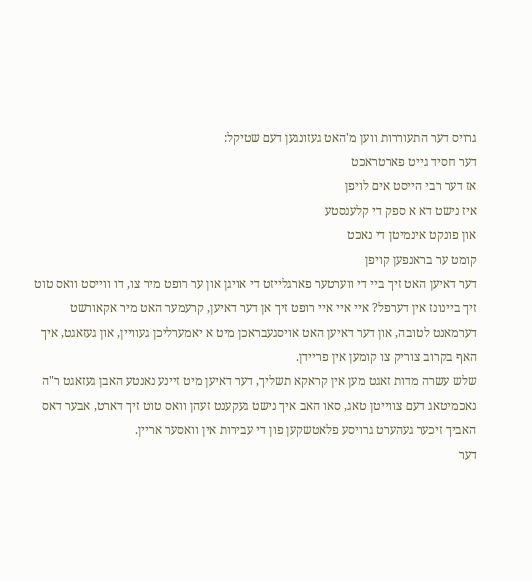גרויס דער התעוררות ווען מ'האט געזונגען דעם שטיקל:
דער חסיד גייט פארטראכט
אז דער רבי הייסט אים לויפן
איז נישט דא א ספק די קלענסטע
און פונקט אינמיטן די נאכט
קומט ער בראנפען קויפן
דער דאיען האט זיך ביי די ווערטער פארגלייזט די אויגן און ער רופט מיר צו, דו ווייסט וואס טוט זיך ביינונז אין דערפל? איי איי איי רופט זיך אן דער דאיען, קרעמער האט מיר אקאורשט דערמאנט לטובה, און דער דאיען האט אויסגעבראכן מיט א יאמערליכן געוויין, און געזאגט, איך האף בקרוב צוריק צו קומען אין פריידן.
שלש עשרה מדות זאגט מען אין קראקא תשליך, דער דאיען מיט זיינע נאנטע האבן געזאגט ר"ה נאכמיטאג דעם צווייטן טאג, סאו האב איך נישט געקענט זעהן וואס טוט זיך דארט, אבער דאס האביך זיכער געהערט גרויסע פלאטשקען פון די עבירות אין וואסער אריין.
דער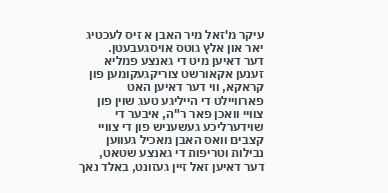עיקר מ'זאל מיר האבן א זיס לעכטיג יאר און אלץ גוטס אויסגעבעטן.
דער דאיען מיט די גאנצע פמליא זענען אקאורשט צוריקגעקומען פון קראקא, ווי דער דאיען האט פארוויילט די הייליגע טעג שוין פון צוויי וואכן פאר ר"ה, איבער די שוידערליכע געשעניש פון די צוויי קצבים וואס האבן מאכיל געווען נבילות וטריפות די גאנצע שטאט, דער דאיען זאל זיין געזונט, באלד נאך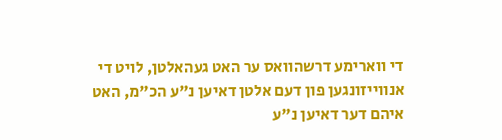די ווארימע דרשהוואס ער האט געהאלטן, לויט די אנווייזונגען פון דעם אלטן דאיען נ"ע הכ"מ, האט איהם דער דאיען נ"ע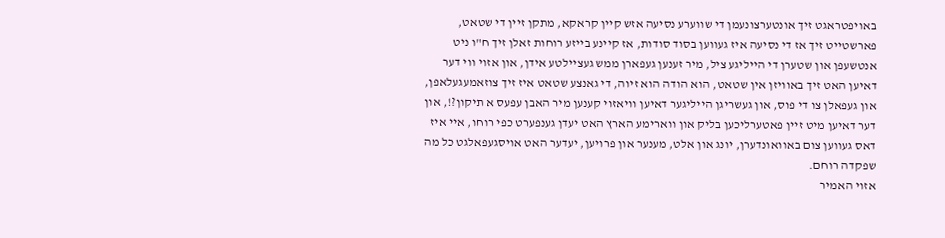באויפטראגט זיך אונטערצונעמן די שווערע נסיעה אזש קיין קראקא, מתקן זיין די שטאט, פארשטייט זיך אז די נסיעה איז געווען בסוד סודות, אז קיינע בייזע רוחות זאלן זיך ח"ו ניט אנטשעפן און שטערן די הייליגע ציל, מיר זענען געפארן ממש געציילטע אידן, און אזוי ווי דער דאיען האט זיך באוויזן אין שטאט, הוא הודה הוא זיוה, די גאנצע שטאט איז זיך צוזאמעגעלאפן, און געפאלן צו די פוס, און געשריגן הייליגער דאיען וויאזוי קענען מיר האבן עפעס א תיקון?!, און דער דאיען מיט זיין פאטערליכען בליק און ווארימע הארץ האט יעדן גענפערט כפי רוחו, איי איז דאס געווען צום באוואונדערן, יונג און אלט, מענער און פרויען, יעדער האט אויסגעפאלגט כל מה שפקדה רוחם.
אזוי האמיר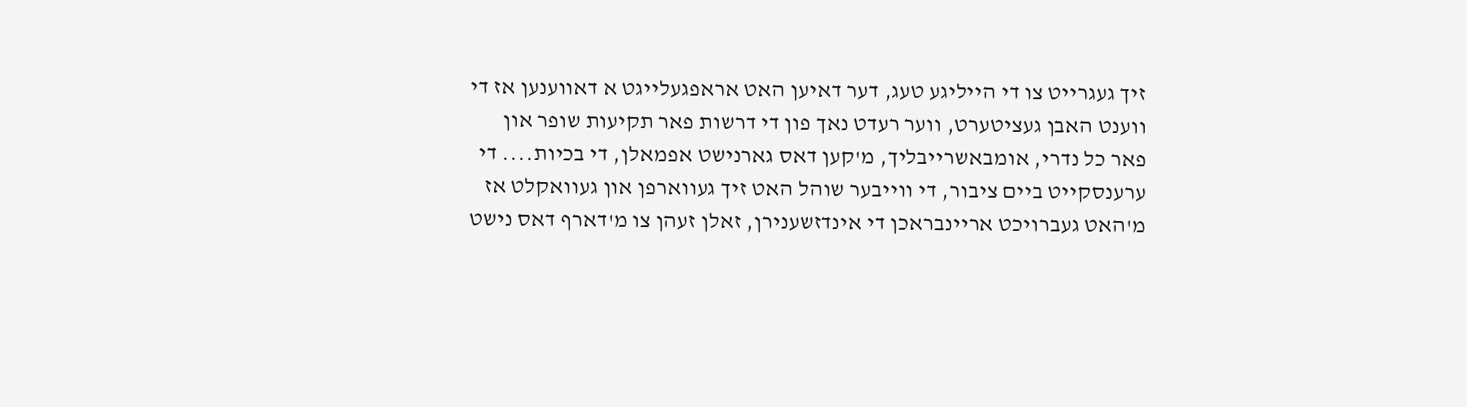זיך געגרייט צו די הייליגע טעג, דער דאיען האט אראפגעלייגט א דאווענען אז די ווענט האבן געציטערט, ווער רעדט נאך פון די דרשות פאר תקיעות שופר און פאר כל נדרי, אומבאשרייבליך, מ'קען דאס גארנישט אפמאלן, די בכיות.... די ערענסקייט ביים ציבור, די ווייבער שוהל האט זיך געווארפן און געוואקלט אז מ'האט געברויכט אריינבראכן די אינדזשענירן, זאלן זעהן צו מ'דארף דאס נישט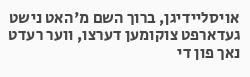אויסליידיגן, ברוך השם מ'האט נישט געדארפט צוקומען דערצו, ווער רעדט נאך פון די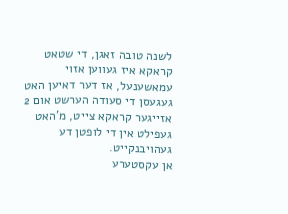לשנה טובה זאגן, די שטאט קראקא איז געווען אזוי עמאשענעל, אז דער דאיען האט געגעסן די סעודה הערשט אום 2 אזייגער קראקא צייט, מ'האט געפילט אין די לופטן דע געהויבנקייט.
אן עקסטערע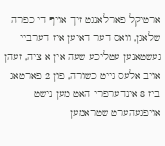ארטיקל פארלאנגט זיך אויף די כפרה שלאגן, וואס דער דאיען איז דערביי געשטאנען עטליכע שעה אין א ציה, זעהן אויב אלעס גייט כשורה, פון 2 פארטאג ביז 8 אינדערפרי האט מען נישט אויפגעהערט שטראמען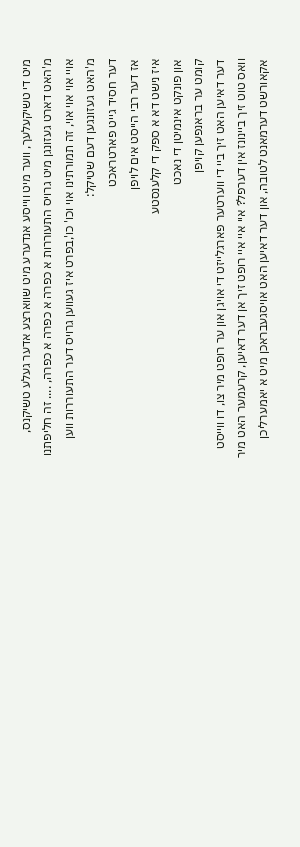מיט די טשיקעלעך, ווער מיט ווייסע אנדערע מיט שווארצע אדער געלע טשיקנס, מ'האט דארט געזונגן מיט גרויס התעוררות א כפרה א כפרה א כפרה, .... זה חליפתנו אויי אוי אוי אוי, זה תמורתינו אוי וכו' כו',בפרט איז געווען גרויס דער התעוררות ווען מ'האט געזונגען דעם שטיקל:
דער חסיד גייט פארטראכט
אז דער רבי הייסט אים לויפן
איז נישט דא א ספק די קלענסטע
און פונקט אינמיטן די נאכט
קומט ער בראנפען קויפן
דער דאיען האט זיך ביי די ווערטער פארגלייזט די אויגן און ער רופט מיר צו, דו ווייסט וואס טוט זיך ביינונז אין דערפל? איי איי איי רופט זיך אן דער דאיען, קרעמער האט מיר אקאורשט דערמאנט לטובה, און דער דאיען האט אויסגעבראכן מיט א יאמערליכן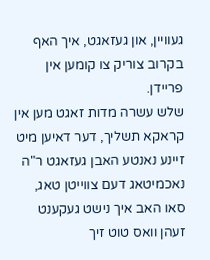געוויין, און געזאגט, איך האף בקרוב צוריק צו קומען אין פריידן.
שלש עשרה מדות זאגט מען אין קראקא תשליך, דער דאיען מיט זיינע נאנטע האבן געזאגט ר"ה נאכמיטאג דעם צווייטן טאג, סאו האב איך נישט געקענט זעהן וואס טוט זיך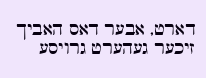דארט, אבער דאס האביך זיכער געהערט גרויסע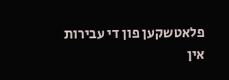פלאטשקען פון די עבירות אין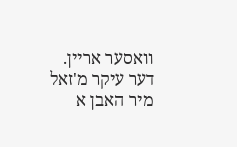וואסער אריין.
דער עיקר מ'זאל מיר האבן א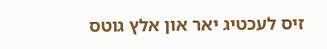זיס לעכטיג יאר און אלץ גוטס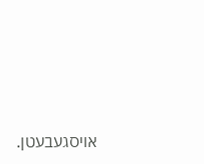אויסגעבעטן.